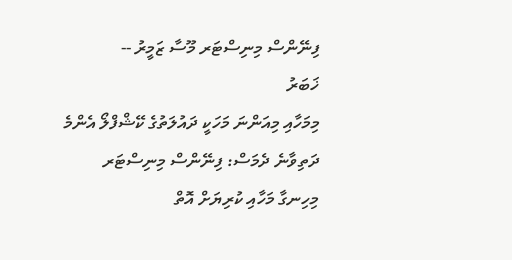ފިނޭންސް މިނިސްޓަރ މޫސާ ޒަމީރު --
ޚަބަރު
މިމަހާއި މިއަންނަ މަހަކީ ދައުލަތުގެ ކޭޝްފްލޯ އެންމެ ދަތިވާނެ ދެމަސް: ފިނޭންސް މިނިސްޓަރ
މިހިނގާ މަހާއި ކުރިޔަށް އޮތް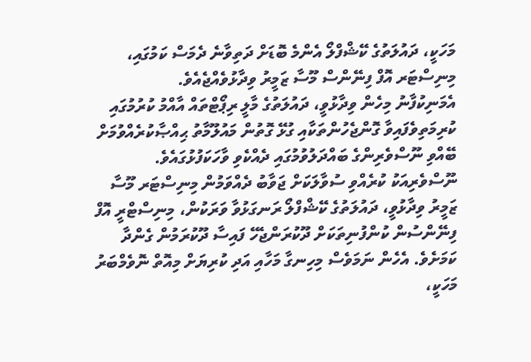މަހަކީ، ދައުލަތުގެ ކޭޝްފްލޯ އެންމެ ބޮޑަށް ދަތިވާނެ ދެމަސް ކަމުގައި، މިނިސްޓަރ އޮފް ފިނޭންސް މޫސާ ޒަމީރު ވިދާޅުވެއްޖެއެވެ.
އެމަނިކުފާނު މިހެން ވިދާޅުވީ، ދައުލަތުގެ މާލީ ރިޕޯޓްތައް އާއްމު ކުރުމުގައި ކުރިމަތިވެފައިވާ ގޮންޖެހުންތަކާއި ގުޅޭ ގޮތުން މައުލޫމާތު ޙިއްޞާކުރެއްވުމަށް ބޭއްވި ނޫސްވެރިންގެ ބައްދަލުވުމުގައި ދެއްކެވި ވާހަކަފުޅުގައެވެ.
ނޫސްވެރިއަކު ކުރެއްވި ސުވާލަކަށް ޖަވާބު ދެއްވަމުން މިނިސްޓަރ މޫސާ ޒަމީރު ވިދާޅުވީ، ދައުލަތުގެ ކޭޝްފްލޯ ރަނގަޅުވާ ވަރަކުން، މިނިސްޓްރީ އޮފް ފިނޭންސުން ކުންފުނިތަކަށް ދޫކުރަންޖެހޭ ފައިސާ ދޫކުރަމުން ގެންދާ ކަމަށެވެ. އެހެން ނަމަވެސް މިހިނގާ މަހާއި އަދި ކުރިޔަށް މިއޮތް ނޮވެމްބަރު މަހަކީ،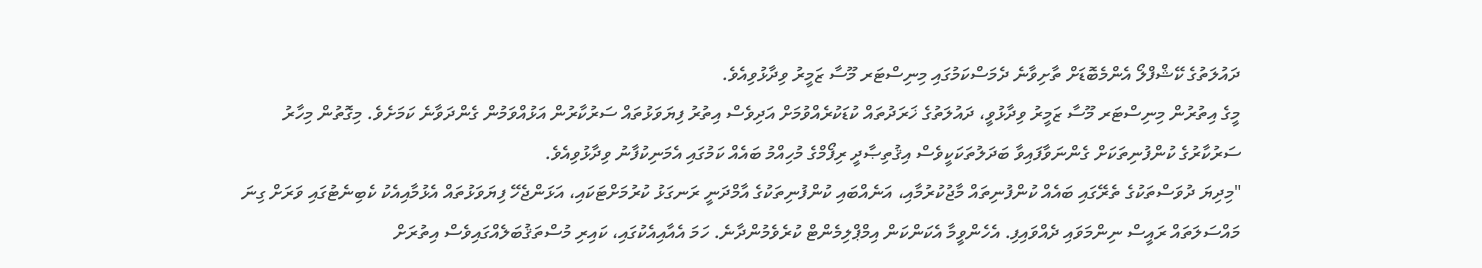ދައުލަތުގެ ކޭޝްފްލޯ އެންމެބޮޑަށް ތާށިވާނެ ދެމަސްކަމުގައި މިނިސްޓަރ މޫސާ ޒަމީރު ވިދާޅުވިއެވެ.
މީގެ އިތުރުން މިނިސްޓަރ މޫސާ ޒަމީރު ވިދާޅުވީ، ދައުލަތުގެ ޚަރަދުތައް ކުޑަކުރެއްވުމަށް އަދިވެސް އިތުރު ފިޔަވަޅުތައް ސަރުކާރުން އަޅުއްވަމުން ގެންދަވާނެ ކަމަށެވެ. މިގޮތުން މިހާރު ސަރުކާރުގެ ކުންފުނިތަކަށް ގެންނަވާފައިވާ ބަދަލުތަކަކީވެސް އިޤުތިޞާދީ ރިފޯމްގެ މުހިއްމު ބައެއް ކަމުގައި އެމަނިކުފާނު ވިދާޅުވިއެވެ.
"މިދިޔަ ދުވަސްތަކުގެ ތެރޭގައި ބައެއް ކުންފުނިތައް މާޖުކުރުމާއި، އަނެއްބައި ކުންފުނިތަކުގެ އާމްދަނީ ރަނގަޅު ކުރުމަށްޓަކައި، އަޅަންޖެހޭ ފިޔަވަޅުތައް އެޅުމާއިއެކު ކެބިނެޓުގައި ވަރަށް ގިނަ މައްސަލަތައް ރައީސް ނިންމަވައި ދެއްވައިފި. އެހެންވީމާ އެކަންކަން އިމްޕްލިމެންޓް ކުރެވެމުންދާނެ. ހަމަ އެއާއިއެކުގައި، ކައިރި މުސްތަޤުބަލެއްގައިވެސް އިތުރަށް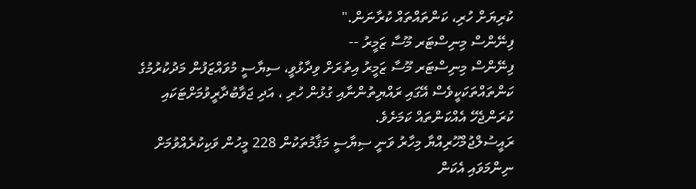ކުރިޔަށް ހުރި، ކަންތައްތައް ކުރާނަން."
ފިނޭންސް މިނިސްޓަރ މޫސާ ޒަމީރު --
ފިނޭންސް މިނިސްޓަރ މޫސާ ޒަމީރު އިތުރަށް ވިދާޅުވީ، ސިޔާސީ މުވައްޒަފުން މަދުކުރުމުގެ ކަންތައްތަކަކީވެސް އޭގައި ރައްޔިތުންނާއި ގުޅުން ހުރި ، އަދި ޖަވާބުދާރީވުމަށްޓަކައި ކުރަންޖެހޭ އެއްކަންތައް ކަމަށެވެ.
ރައީސުލްޖުމްހޫރިއްޔާ މިހާރު ވަނީ ސިޔާސީ މަޤާމުތަކުން 228 މީހުން ވަކިކުރެއްވުމަށް ނިންމަވައި އެކަން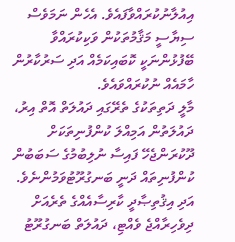އިއުލާނުކުރައްވާފައެވެ. އެހެން ނަމަވެސް ސިޔާސީ މަޤާމުތަކުން ވަކިކުރައްވާ ބޭފުޅުންނަކީ ކޮބައިކަމެއް އަދި ސަރުކާރުން ހާމައެއް ނުކުރައްވައެވެ.
މާލީ ދަތިތަކުގެ ތެރޭގައި ދައުލަތް އޮތް އިރު، ދައުލަތުން އަމިއްލަ ކުންފުނިތަކަށް ދޫކުރަންޖެހޭ ފައިސާ ނުލިބުމުގެ ސަބަބުން ކުންފުނިތައް ދަނީ ބަނގުރޫޓުވަމުންނެވެ. އަދި އިޤުތިޞާދީ ކާރިސާއެއްގެ ތެރެއަށް ދިވެހިރާއްޖެ ވެއްޓި، ދައުލަތް ބަނގުރޫޓު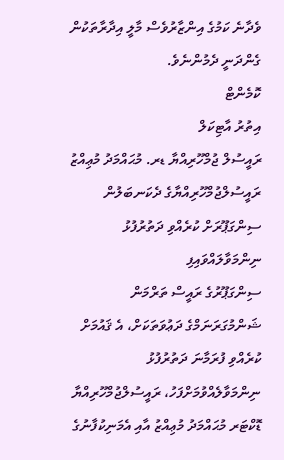ވެދާނެ ކަމުގެ އިންޒާރުވެސް މާލީ އިދާރާތަކުން ގެންދަނީ ދެމުންނެވެ.
ކޮމެންޓް
އިތުރު އާޓިކަލް
ރައީސުލް ޖުމްހޫރިއްޔާ ޑރ. މުޙައްމަދު މުޢިއްޒު
ރައީސުލްޖުމްހޫރިއްޔާގެ ދެކަނބަލުން ސިންގަޕޫރަށް ކުރެއްވި ދަތުރުފުޅު ނިންމަވާލައްވައިފި
ސިންގަޕޫރުގެ ރައީސް ތަރްމަން ޝަންމުގަރަނަމްގެ ދަޢުވަތަކަށް، އެ ޤައުމަށް ކުރެއްވި ފުރަމާނަ ދަތުރުފުޅު ނިންމަވާލެއްވުމަށްފަހު، ރައީސުލްޖުމްހޫރިއްޔާ ޑޮކްޓަރ މުޙައްމަދު މުޢިއްޒު އާއި އެމަނިކުފާނުގެ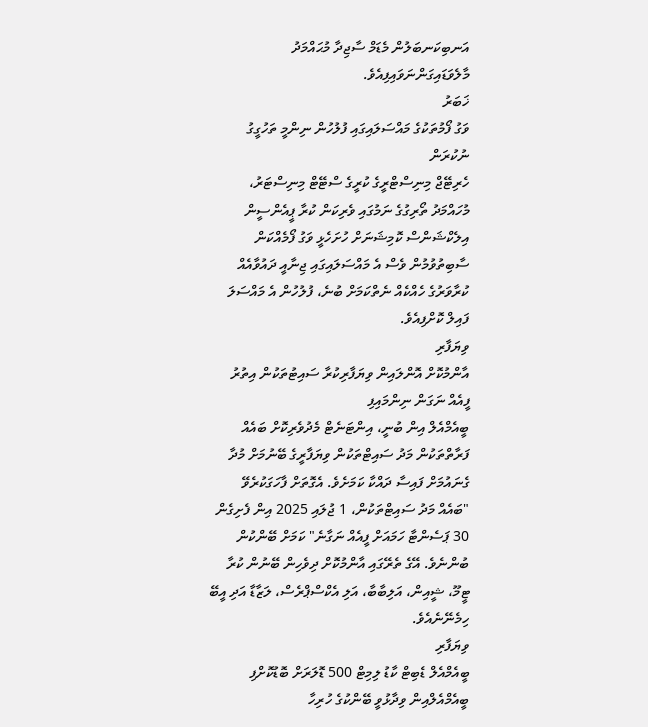އަނބިކަނބަލުން މެޑަމް ސާޖިދާ މުޙައްމަދު މާލެވަޑައިގަންނަވައިފިއެވެ.
ޚަބަރު
ވަގު ފޯމުތަކުގެ މައްސަލައިގައި ފުލުހުން ނިންމީ ތަހުގީގު ނުކުރަން
ހެރިޓޭޖް މިނިސްޓްރީގެ ކުރީގެ ސްޓޭޓް މިނިސްޓަރު، މުހައްމަދު ތޯރިގުގެ ނަމުގައި ވެރިކަން ކުރާ ޕީއެންސީން އިލެކްޝަންސް ކޮމިޝަނަށް ހުށަހެޅީ ވަގު ފޯމެއްކަން ސާބިތުވުމުން ވެސް އެ މައްސަލައިގައި ޖިނާއީ ދައުވާއެއް ކުރާވަރުގެ ހެއްކެއް ނެތްކަމަށް ބުނެ، ފުލުހުން އެ މައްސަލަ ފައިލް ކޮށްފިއެވެ.
ވިޔަފާރި
އާންމުކޮށް އޮންލައިން ވިޔަފާރިކުރާ ސައިޓުތަކުން އިތުރު ފީއެއް ނަގަން ނިންމައިފި
ބީއެމްއެލް އިން ބުނީ، އިންޓަނެޓް މެދުވެރިކޮށް ބައެއް ފަރާތްތަކުން މަދު ސައިޓްތަކުން ވިޔަފާރީގެ ބޭނުމަށް މުދާ ގެނައުމަށް ފައިސާ ދައްކާ ކަމަށެވެ. އެގޮތަށް ފާހަގަކުރެވޭ "ބައެއް މަދު ސައިޓްތަކުން، 1 ޖުލައި 2025 އިން ފެށިގެން 30 ޕަސެންޓާ ހަމައަށް ފީއެއް ނަގާނެ" ކަމަށް ބޭންކުން ބުންނެވެ. އޭގެ ތެރޭގައި އާންމުކޮށް ދިވެހިން ބޭނުން ކުރާ ޓީމޫ، ޝީއިން، އަލިބާބާ، އަލި އެކްސްޕްރެސް، ލަޒާޑާ އަދި އީބޭ ހިމެނޭނެއެވެ.
ވިޔަފާރި
ބީއެމްއެލް ޑެބިޓް ކާޑު ލިމިޓް 500 ޑޮލަރަށް ބޮޑުކޮށްފި
ބީއެމްއެލްއިން ވިދާޅުވީ ބޭންކުގެ ހުރިހާ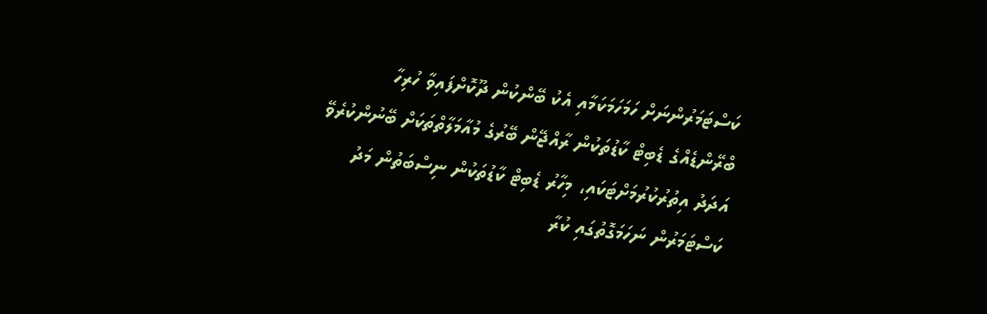ކަސްޓަމަރުންނަށް ހަމަހަމަކަމާއި އެކު ބޭންކުން ދޫކޮށްފައިވާ ހުރިހާ ބްރޭންޑެއްގެ ޑެބިޓް ކާޑުތަކުން ރާއްޖޭން ބޭރުގެ މުއާމަލާތްތަކަށް ބޭނުންކުރެވޭ އަދަދު އިތުރުކުރުމަށްޓަކައި، މިހާރު ޑެބިޓް ކާޑުތަކުން ނިސްބަތުން މަދު ކަސްޓަމަރުން ނަހަމަގޮތުގައި ކުރާ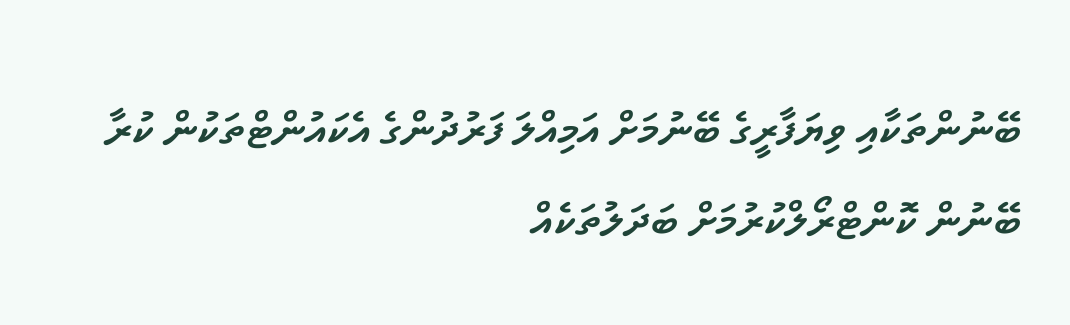ބޭނުންތަކާއި ވިޔަފާރީގެ ބޭނުމަށް އަމިއްލަ ފަރުދުންގެ އެކައުންޓްތަކުން ކުރާ ބޭނުން ކޮންޓްރޯލްކުރުމަށް ބަދަލުތަކެއް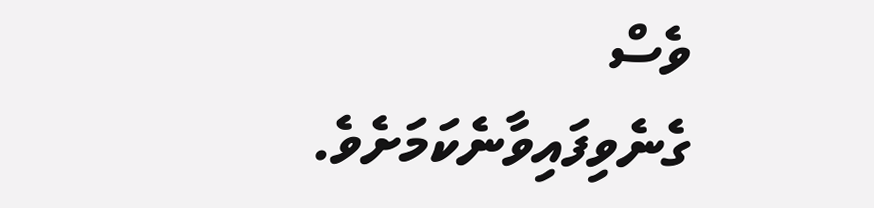ވެސް ގެނެވިފައިވާނެކަމަށެވެ.